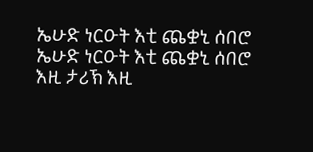ኤሁድ ነርዑት እቲ ጨቋኒ ሰበሮ
ኤሁድ ነርዑት እቲ ጨቋኒ ሰበሮ
እዚ ታሪኽ እዚ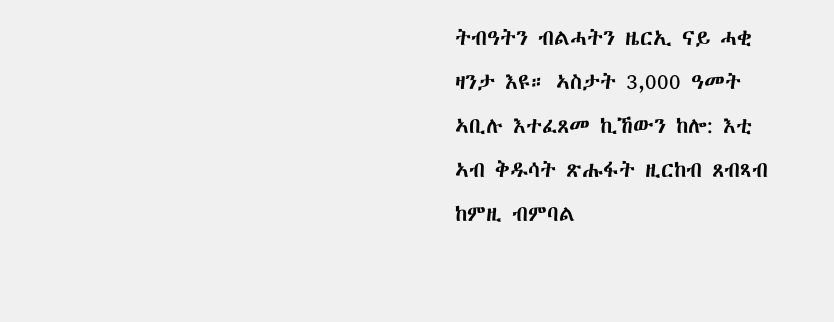ትብዓትን ብልሓትን ዜርኢ ናይ ሓቂ ዛንታ እዩ። ኣስታት 3,000 ዓመት ኣቢሉ እተፈጸመ ኪኸውን ከሎ: እቲ ኣብ ቅዱሳት ጽሑፋት ዚርከብ ጸብጻብ ከምዚ ብምባል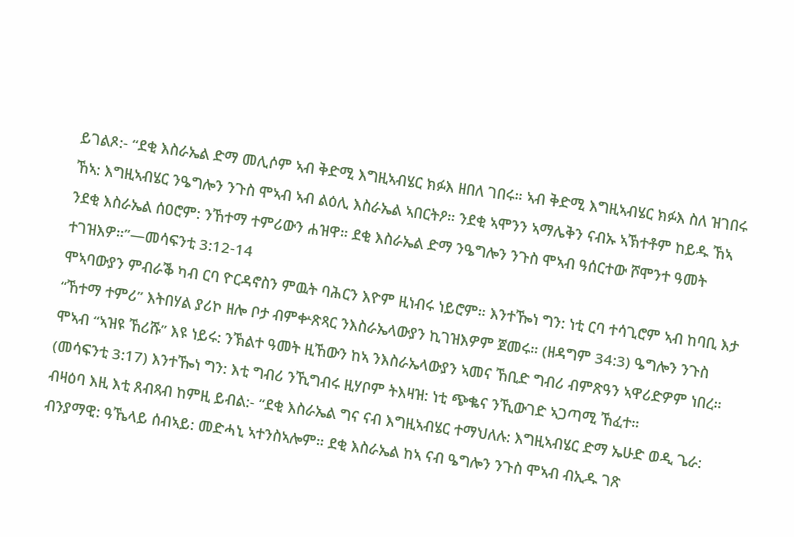ይገልጾ:- “ደቂ እስራኤል ድማ መሊሶም ኣብ ቅድሚ እግዚኣብሄር ክፉእ ዘበለ ገበሩ። ኣብ ቅድሚ እግዚኣብሄር ክፉእ ስለ ዝገበሩ ኸኣ: እግዚኣብሄር ንዔግሎን ንጉስ ሞኣብ ኣብ ልዕሊ እስራኤል ኣበርትዖ። ንደቂ ኣሞንን ኣማሌቅን ናብኡ ኣኽተቶም ከይዱ ኸኣ ንደቂ እስራኤል ሰዐሮም: ንኸተማ ተምሪውን ሐዝዋ። ደቂ እስራኤል ድማ ንዔግሎን ንጉስ ሞኣብ ዓሰርተው ሾሞንተ ዓመት ተገዝእዎ።”—መሳፍንቲ 3:12-14
ሞኣባውያን ምብራቕ ካብ ርባ ዮርዳኖስን ምዉት ባሕርን እዮም ዚነብሩ ነይሮም። እንተዀነ ግን: ነቲ ርባ ተሳጊሮም ኣብ ከባቢ እታ “ኸተማ ተምሪ” እትበሃል ያሪኮ ዘሎ ቦታ ብምቍጽጻር ንእስራኤላውያን ኪገዝእዎም ጀመሩ። (ዘዳግም 34:3) ዔግሎን ንጉስ ሞኣብ “ኣዝዩ ኸሪሹ” እዩ ነይሩ: ንኽልተ ዓመት ዚኸውን ከኣ ንእስራኤላውያን ኣመና ኸቢድ ግብሪ ብምጽዓን ኣዋሪድዎም ነበረ። (መሳፍንቲ 3:17) እንተዀነ ግን: እቲ ግብሪ ንኺግብሩ ዚሃቦም ትእዛዝ: ነቲ ጭቈና ንኺውገድ ኣጋጣሚ ኸፈተ።
ብዛዕባ እዚ እቲ ጸብጻብ ከምዚ ይብል:- “ደቂ እስራኤል ግና ናብ እግዚኣብሄር ተማህለሉ: እግዚኣብሄር ድማ ኤሁድ ወዲ ጌራ: ብንያማዊ: ዓኼላይ ሰብኣይ: መድሓኒ ኣተንስኣሎም። ደቂ እስራኤል ከኣ ናብ ዔግሎን ንጉስ ሞኣብ ብኢዱ ገጽ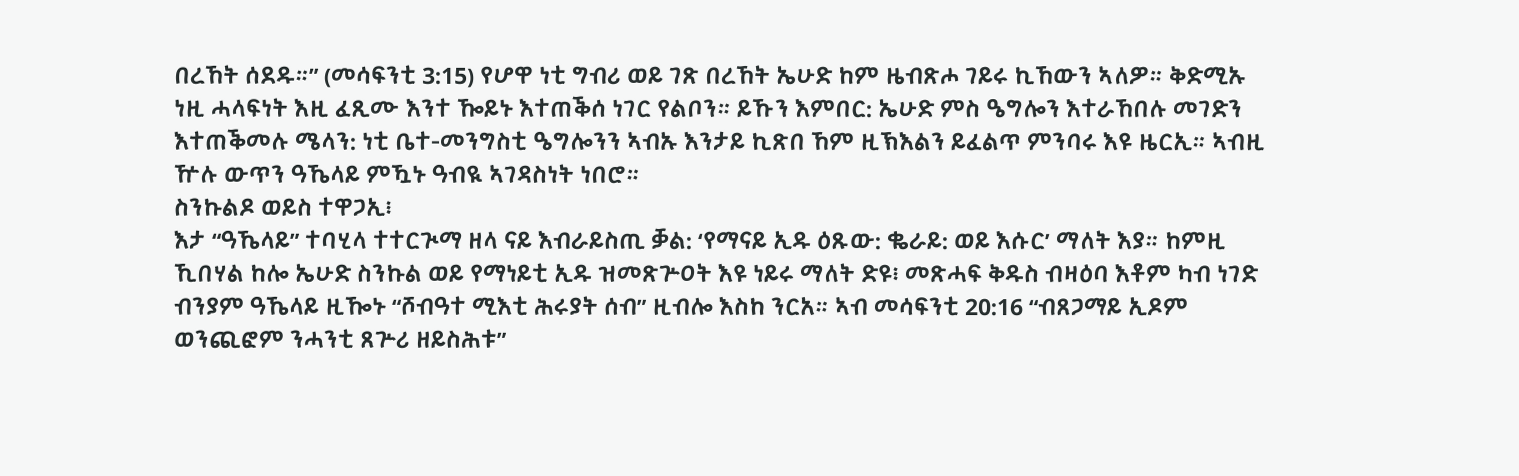በረኸት ሰደዱ።” (መሳፍንቲ 3:15) የሆዋ ነቲ ግብሪ ወይ ገጽ በረኸት ኤሁድ ከም ዜብጽሖ ገይሩ ኪኸውን ኣለዎ። ቅድሚኡ ነዚ ሓላፍነት እዚ ፈጺሙ እንተ ዀይኑ እተጠቕሰ ነገር የልቦን። ይኹን እምበር: ኤሁድ ምስ ዔግሎን እተራኸበሉ መገድን እተጠቕመሉ ሜላን: ነቲ ቤተ-መንግስቲ ዔግሎንን ኣብኡ እንታይ ኪጽበ ኸም ዚኽእልን ይፈልጥ ምንባሩ እዩ ዜርኢ። ኣብዚ ዅሉ ውጥን ዓኼላይ ምዃኑ ዓብዪ ኣገዳስነት ነበሮ።
ስንኩልዶ ወይስ ተዋጋኢ፧
እታ “ዓኼላይ” ተባሂላ ተተርጒማ ዘላ ናይ እብራይስጢ ቓል: ‘የማናይ ኢዱ ዕጹው: ቈራይ: ወይ እሱር’ ማለት እያ። ከምዚ ኺበሃል ከሎ ኤሁድ ስንኩል ወይ የማነይቲ ኢዱ ዝመጽጕዐት እዩ ነይሩ ማለት ድዩ፧ መጽሓፍ ቅዱስ ብዛዕባ እቶም ካብ ነገድ ብንያም ዓኼላይ ዚዀኑ “ሾብዓተ ሚእቲ ሕሩያት ሰብ” ዚብሎ እስከ ንርአ። ኣብ መሳፍንቲ 20:16 “ብጸጋማይ ኢዶም ወንጪፎም ንሓንቲ ጸጕሪ ዘይስሕቱ”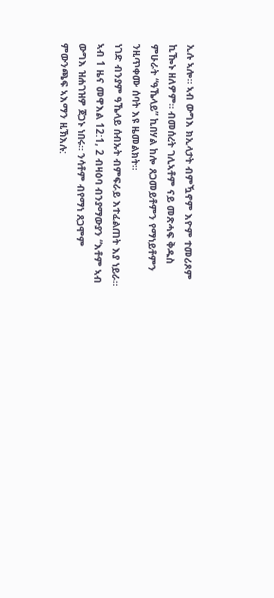ኢሉ ኣሎ። ኣብ ውግእ ክኢላታት ብምዃኖም እዮም ተመሪጾም ኪዀኑ ዘለዎም። ብመሰረት ገሊኣቶም ናይ መጽሓፍ ቅዱስ ምሁራት “ዓኼላይ” ኪበሃል ከሎ ጸጋመይቶምን የማነይቶምን ንዚጥቀሙ ሰባት እዩ ዜመልክት።
ነገድ ብንያም ዓኼላይ ሰብኡት ብምፍራይ እተፈልጠት እያ ነይራ። ኣብ 1 ዜና መዋእል 12:1, 2 ብዛዕባ ብንያማውያን “እቶም ኣብ ውግእ ዝሐገዝዎ ጀጋኑ ነበሩ። ንሳቶም ብየማነ ጸጋሞም ምውንጫፍ ኣእማን ዚኽእሉ: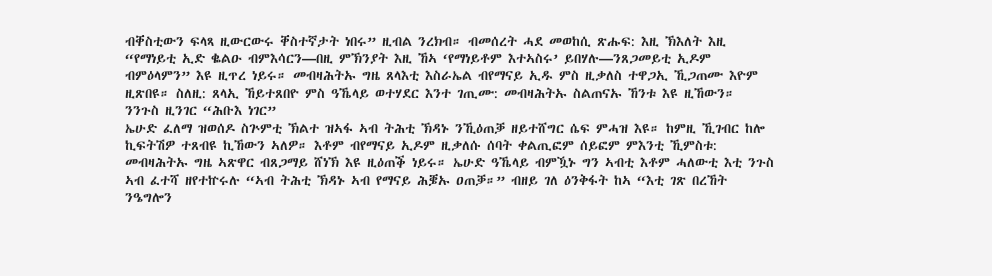ብቐስቲውን ፍላጻ ዚውርውሩ ቐስተኛታት ነበሩ” ዚብል ንረክብ። ብመሰረት ሓደ መወከሲ ጽሑፍ: እዚ ኽእለት እዚ “የማነይቲ ኢድ ቈልዑ ብምእሳርን—በዚ ምኽንያት እዚ ኸኣ ‘የማነይቶም እተኣስሩ’ ይበሃሉ—ንጸጋመይቲ ኢዶም ብምዕላምን” እዩ ዚጥረ ነይሩ። መብዛሕትኡ ግዜ ጸላእቲ እስራኤል ብየማናይ ኢዱ ምስ ዚቃለስ ተዋጋኢ ኺጋጠሙ እዮም ዚጽበዩ። ስለዚ: ጸላኢ ኸይተጸበዮ ምስ ዓኼላይ ወተሃደር እንተ ገጢሙ: መብዛሕትኡ ስልጠናኡ ኸንቱ እዩ ዚኸውን።
ንንጉስ ዚንገር “ሕቡእ ነገር”
ኤሁድ ፈለማ ዝወሰዶ ስጕምቲ ኽልተ ዝኣፋ ኣብ ትሕቲ ኽዳኑ ንኺዕጠቓ ዘይተሸግር ሴፍ ምሓዝ እዩ። ከምዚ ኺገብር ከሎ ኪፍትሽዎ ተጸብዩ ኪኸውን ኣለዎ። እቶም ብየማናይ ኢዶም ዚቃለሱ ሰባት ቀልጢፎም ሰይፎም ምእንቲ ኺምስቱ: መብዛሕትኡ ግዜ ኣጽዋር ብጸጋማይ ሸነኽ እዩ ዚዕጠቕ ነይሩ። ኤሁድ ዓኼላይ ብምዃኑ ግን ኣብቲ እቶም ሓለውቲ እቲ ንጉስ ኣብ ፈተሻ ዘየተኵሩሉ “ኣብ ትሕቲ ኽዳኑ ኣብ የማናይ ሕቜኡ ዐጠቓ።” ብዘይ ገለ ዕንቅፋት ከኣ “እቲ ገጽ በረኸት ንዔግሎን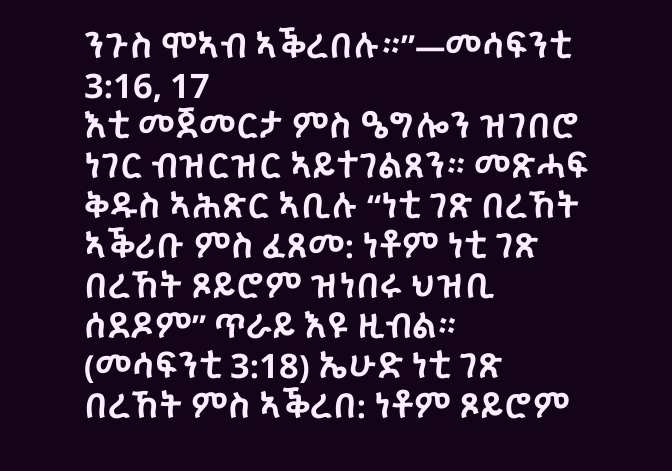ንጉስ ሞኣብ ኣቕረበሉ።”—መሳፍንቲ 3:16, 17
እቲ መጀመርታ ምስ ዔግሎን ዝገበሮ ነገር ብዝርዝር ኣይተገልጸን። መጽሓፍ ቅዱስ ኣሕጽር ኣቢሉ “ነቲ ገጽ በረኸት ኣቕሪቡ ምስ ፈጸመ: ነቶም ነቲ ገጽ በረኸት ጾይሮም ዝነበሩ ህዝቢ ሰደዶም” ጥራይ እዩ ዚብል። (መሳፍንቲ 3:18) ኤሁድ ነቲ ገጽ በረኸት ምስ ኣቕረበ: ነቶም ጾይሮም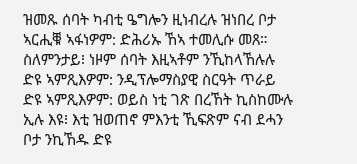ዝመጹ ሰባት ካብቲ ዔግሎን ዚነብረሉ ዝነበረ ቦታ ኣርሒቑ ኣፋነዎም: ድሕሪኡ ኸኣ ተመሊሱ መጸ። ስለምንታይ፧ ነዞም ሰባት እዚኣቶም ንኺከላኸሉሉ ድዩ ኣምጺእዎም: ንዲፕሎማስያዊ ስርዓት ጥራይ ድዩ ኣምጺእዎም: ወይስ ነቲ ገጽ በረኸት ኪስከሙሉ ኢሉ እዩ፧ እቲ ዝወጠኖ ምእንቲ ኺፍጽም ናብ ደሓን ቦታ ንኪኸዱ ድዩ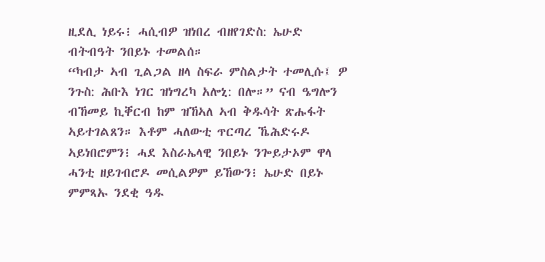ዚደሊ ነይሩ፧ ሓሲብዎ ዝነበረ ብዘየገድስ: ኤሁድ ብትብዓት ንበይኑ ተመልሰ።
“ካብታ ኣብ ጊልጋል ዘላ ስፍራ ምስልታት ተመሊሱ፤ ዎ ንጉስ: ሕቡእ ነገር ዝነግረካ አሎኒ: በሎ።” ናብ ዔግሎን ብኸመይ ኪቐርብ ከም ዝኸኣለ ኣብ ቅዱሳት ጽሑፋት ኣይተገልጸን። እቶም ሓለውቲ ጥርጣረ ኼሕድሩዶ ኣይነበሮምን፧ ሓደ እስራኤላዊ ንበይኑ ንጐይታኦም ዋላ ሓንቲ ዘይገብሮዶ መሲልዎም ይኸውን፧ ኤሁድ በይኑ ምምጻኡ ንደቂ ዓዱ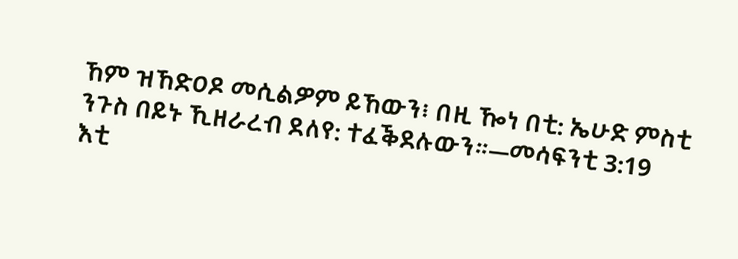ኸም ዝኸድዐዶ መሲልዎም ይኸውን፧ በዚ ዀነ በቲ: ኤሁድ ምስቲ ንጉስ በይኑ ኺዘራረብ ደለየ: ተፈቕደሉውን።—መሳፍንቲ 3:19
እቲ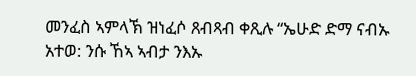መንፈስ ኣምላኽ ዝነፈሶ ጸብጻብ ቀጺሉ “ኤሁድ ድማ ናብኡ አተወ: ንሱ ኸኣ ኣብታ ንእኡ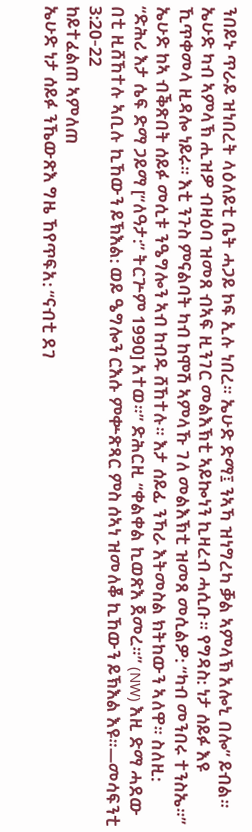ንበይኑ ጥራይ ዝነበረት ላዕለይቲ ቤት ሓጋይ ኮፍ ኢሉ ነበረ። ኤሁድ ድማ፤ ንኣኻ ዝነግረካ ቓል ኣምላኽ አሎኒ በሎ” ይብል። ኤሁድ ካብ ኣምላኽ ሒዝዎ ብዛዕባ ዝመጸ ብኣፍ ዚንገር መልእኽቲ ኣይኰነን ኪዛረብ ሓሲቡ። የግዳስ: ነታ ሰይፉ እዩ ኺጥቀመላ ዚዳሎ ነይሩ። እቲ ንጉስ ምናልባት ካብ ከሞሽ ኣምላኹ ገለ መልእኽቲ ዝመጸ መሲልዎ: “ካብ መንበሩ ተንስኤ።” ኤሁድ ከኣ ብቕጽበት ሰይፉ መሲቱ ንዔግሎን ኣብ ከብዱ ሸኸተሉ። እታ ሰይፊ ንኻራ እትመስል ክትከውን ኣለዋ። ስለዚ: “ድሕሪ እታ ሴፍ ድማ ጋይማ [“ለዓታ:” ትርጕም 1990] አተወ።” ድሕርዚ “ቀልቀል ኪወጽእ ጀመረ።” (NW) እዚ ድማ ሓደው በቲ ዚሸኸተሉ ኣቢሉ ኪኸውን ይኽእል: ወይ ዔግሎን ርእሱ ምቍጽጻር ምስ ሰኣነ ዝመለቖ ኪኸውን ይኽእል እዩ።—መሳፍንቲ 3:20-22
ከይተፈልጠ ኣምለጠ
ኤሁድ ነታ ሰይፉ ንኼውጽእ ግዜ ኸየጥፍአ: “ናብቲ ደገ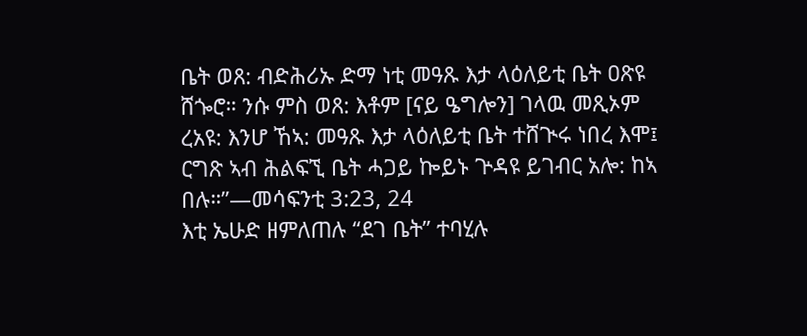ቤት ወጸ: ብድሕሪኡ ድማ ነቲ መዓጹ እታ ላዕለይቲ ቤት ዐጽዩ ሸጐሮ። ንሱ ምስ ወጸ: እቶም [ናይ ዔግሎን] ገላዉ መጺኦም ረአዩ: እንሆ ኸኣ: መዓጹ እታ ላዕለይቲ ቤት ተሸጒሩ ነበረ እሞ፤ ርግጽ ኣብ ሕልፍኚ ቤት ሓጋይ ኰይኑ ጕዳዩ ይገብር አሎ: ከኣ በሉ።”—መሳፍንቲ 3:23, 24
እቲ ኤሁድ ዘምለጠሉ “ደገ ቤት” ተባሂሉ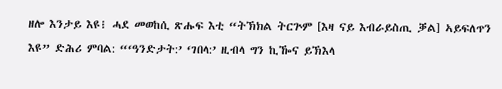ዘሎ እንታይ እዩ፧ ሓደ መወከሲ ጽሑፍ እቲ “ትኽክል ትርጕም [እዛ ናይ እብራይስጢ ቓል] ኣይፍለጥን እዩ” ድሕሪ ምባል: “‘ዓንድታት:’ ‘ገበላ:’ ዚብላ ግን ኪዀና ይኽእላ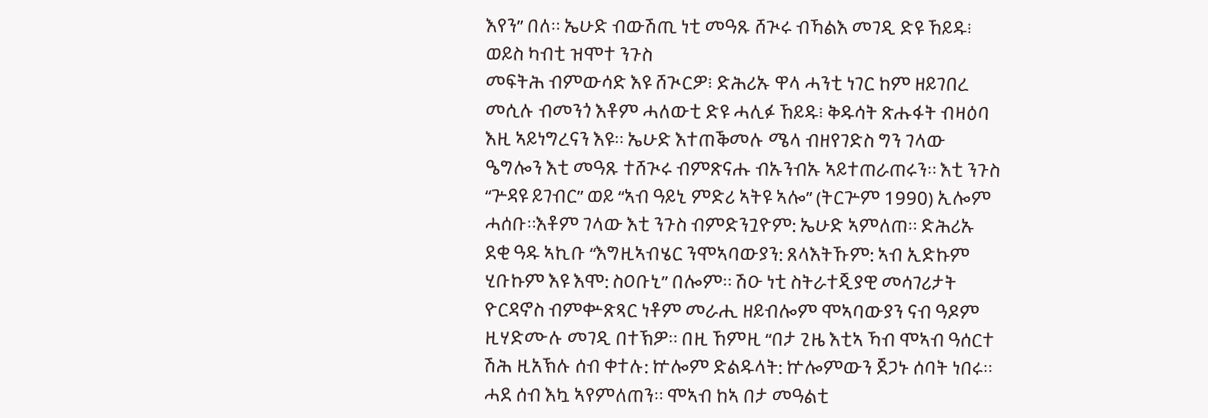እየን” በለ። ኤሁድ ብውሽጢ ነቲ መዓጹ ሸጒሩ ብኻልእ መገዲ ድዩ ኸይዱ፧ ወይስ ካብቲ ዝሞተ ንጉስ
መፍትሕ ብምውሳድ እዩ ሸጒርዎ፧ ድሕሪኡ ዋላ ሓንቲ ነገር ከም ዘይገበረ መሲሉ ብመንጎ እቶም ሓለውቲ ድዩ ሓሊፉ ኸይዱ፧ ቅዱሳት ጽሑፋት ብዛዕባ እዚ ኣይነግረናን እዩ። ኤሁድ እተጠቕመሉ ሜላ ብዘየገድስ ግን ገላው ዔግሎን እቲ መዓጹ ተሸጒሩ ብምጽናሑ ብኡንብኡ ኣይተጠራጠሩን። እቲ ንጉስ “ጕዳዩ ይገብር” ወይ “ኣብ ዓይኒ ምድሪ ኣትዩ ኣሎ” (ትርጕም 1990) ኢሎም ሓሰቡ።እቶም ገላው እቲ ንጉስ ብምድንጓዮም: ኤሁድ ኣምለጠ። ድሕሪኡ ደቂ ዓዱ ኣኪቡ “እግዚኣብሄር ንሞኣባውያን: ጸላእትኹም: ኣብ ኢድኩም ሂቡኩም እዩ እሞ: ስዐቡኒ” በሎም። ሽዑ ነቲ ስትራተጂያዊ መሳገሪታት ዮርዳኖስ ብምቍጽጻር ነቶም መራሒ ዘይብሎም ሞኣባውያን ናብ ዓዶም ዚሃድሙሉ መገዲ በተኽዎ። በዚ ኸምዚ “በታ ጊዜ እቲኣ ኻብ ሞኣብ ዓሰርተ ሽሕ ዚአኽሉ ሰብ ቀተሉ: ኵሎም ድልዱላት: ኵሎምውን ጀጋኑ ሰባት ነበሩ። ሓደ ሰብ እኳ ኣየምለጠን። ሞኣብ ከኣ በታ መዓልቲ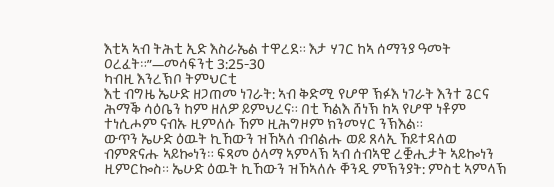እቲኣ ኣብ ትሕቲ ኢድ እስራኤል ተዋረደ። እታ ሃገር ከኣ ሰማንያ ዓመት ዐረፈት።”—መሳፍንቲ 3:25-30
ካብዚ እንረኽቦ ትምህርቲ
እቲ ብግዜ ኤሁድ ዘጋጠመ ነገራት: ኣብ ቅድሚ የሆዋ ኽፉእ ነገራት እንተ ጌርና ሕማቕ ሳዕቤን ከም ዘለዎ ይምህረና። በቲ ኻልእ ሸነኽ ከኣ የሆዋ ነቶም ተነሲሖም ናብኡ ዚምለሱ ኸም ዚሕግዞም ክንመሃር ንኽእል።
ውጥን ኤሁድ ዕዉት ኪኸውን ዝኸኣለ ብብልሑ ወይ ጸላኢ ኸይተዳለወ ብምጽናሑ ኣይኰነን። ፍጻመ ዕላማ ኣምላኽ ኣብ ሰብኣዊ ረቛሒታት ኣይኰነን ዚምርኰስ። ኤሁድ ዕዉት ኪኸውን ዝኸኣለሉ ቐንዲ ምኽንያት: ምስቲ ኣምላኽ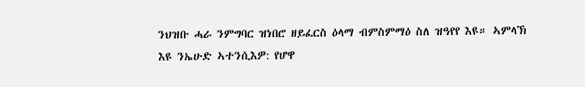ንህዝቡ ሓራ ንምግባር ዝነበሮ ዘይፈርስ ዕላማ ብምስምማዕ ስለ ዝዓየየ እዩ። ኣምላኽ እዩ ንኤሁድ ኣተንሲእዎ: የሆዋ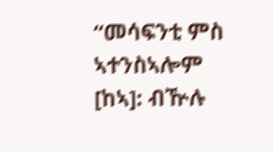“መሳፍንቲ ምስ ኣተንስኣሎም [ከኣ]: ብዅሉ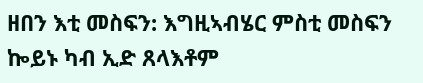ዘበን እቲ መስፍን: እግዚኣብሄር ምስቲ መስፍን ኰይኑ ካብ ኢድ ጸላእቶም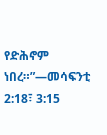የድሕኖም ነበረ።”—መሳፍንቲ 2:18፣ 3:15